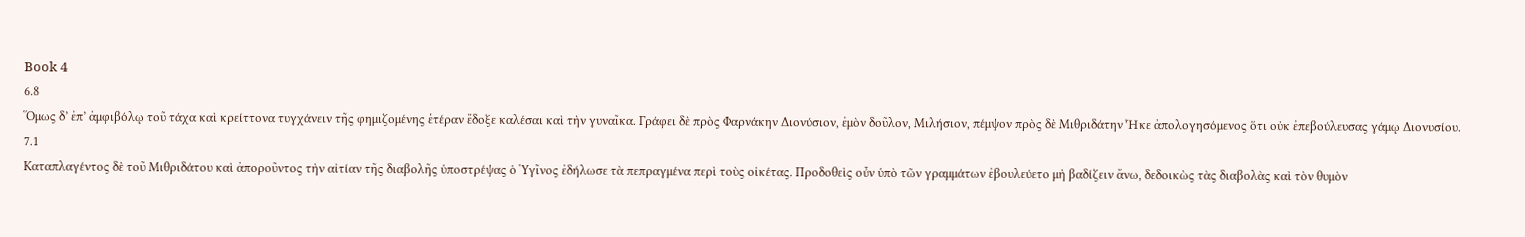Book 4
6.8
Ὅμως δ’ ἐπ’ ἀμφιβόλῳ τοῦ τάχα καὶ κρείττονα τυγχάνειν τῆς φημιζομένης ἑτέραν ἔδοξε καλέσαι καὶ τὴν γυναῖκα. Γράφει δὲ πρὸς Φαρνάκην Διονύσιον, ἐμὸν δοῦλον, Μιλήσιον, πέμψον πρὸς δὲ Μιθριδάτην Ἧκε ἀπολογησόμενος ὅτι οὐκ ἐπεβούλευσας γάμῳ Διονυσίου.
7.1
Καταπλαγέντος δὲ τοῦ Μιθριδάτου καὶ ἀποροῦντος τὴν αἰτίαν τῆς διαβολῆς ὑποστρέψας ὁ Ὑγῖνος ἐδήλωσε τὰ πεπραγμένα περὶ τοὺς οἰκέτας. Προδοθεὶς οὖν ὑπὸ τῶν γραμμάτων ἐβουλεύετο μὴ βαδίζειν ἄνω, δεδοικὼς τὰς διαβολὰς καὶ τὸν θυμὸν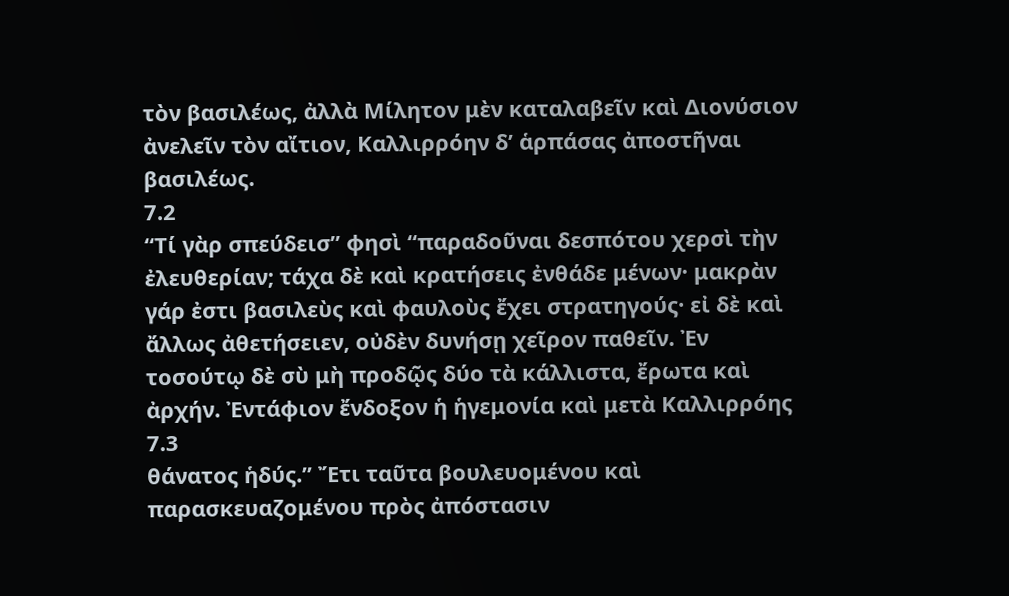τὸν βασιλέως, ἀλλὰ Μίλητον μὲν καταλαβεῖν καὶ Διονύσιον ἀνελεῖν τὸν αἴτιον, Καλλιρρόην δ’ ἁρπάσας ἀποστῆναι βασιλέως.
7.2
“Τί γὰρ σπεύδεισ” φησὶ “παραδοῦναι δεσπότου χερσὶ τὴν ἐλευθερίαν; τάχα δὲ καὶ κρατήσεις ἐνθάδε μένων· μακρὰν γάρ ἐστι βασιλεὺς καὶ φαυλοὺς ἔχει στρατηγούς· εἰ δὲ καὶ ἄλλως ἀθετήσειεν, οὐδὲν δυνήσῃ χεῖρον παθεῖν. Ἐν τοσούτῳ δὲ σὺ μὴ προδῷς δύο τὰ κάλλιστα, ἔρωτα καὶ ἀρχήν. Ἐντάφιον ἔνδοξον ἡ ἡγεμονία καὶ μετὰ Καλλιρρόης
7.3
θάνατος ἡδύς.” Ἔτι ταῦτα βουλευομένου καὶ παρασκευαζομένου πρὸς ἀπόστασιν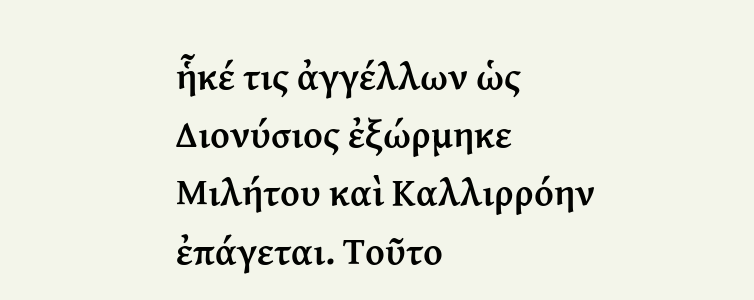ἧκέ τις ἀγγέλλων ὡς Διονύσιος ἐξώρμηκε Μιλήτου καὶ Καλλιρρόην ἐπάγεται. Τοῦτο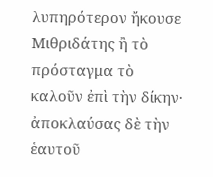λυπηρότερον ἤκουσε Μιθριδάτης ἢ τὸ πρόσταγμα τὸ καλοῦν ἐπὶ τὴν δίκην· ἀποκλαύσας δὲ τὴν ἑαυτοῦ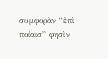συμφορὰν “ἐπὶ ποίαισ” φησὶν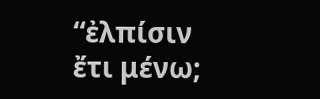“ἐλπίσιν ἔτι μένω;